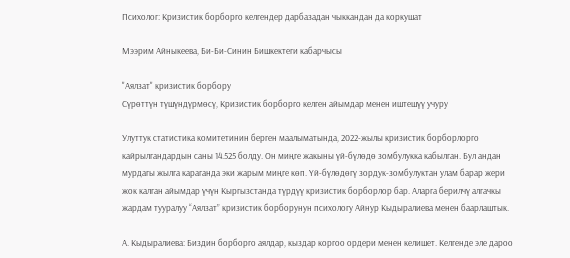Психолог: Кризистик борборго келгендер дарбазадан чыккандан да коркушат

Мээрим Айныкеева, Би-Би-Синин Бишкектеги кабарчысы

"Аялзат" кризистик борбору
Сүрөттүн түшүндүрмөсү, Кризистик борборго келген айымдар менен иштешүү учуру

Улуттук статистика комитетинин берген маалыматында, 2022-жылы кризистик борборлорго кайрылгандардын саны 14.525 болду. Он миңге жакыны үй-бүлөдө зомбулукка кабылган. Бул андан мурдагы жылга караганда эки жарым миңге көп. Үй-бүлөдөгү зордук-зомбулуктан улам барар жери жок калган айымдар үчүн Кыргызстанда түрдүү кризистик борборлор бар. Аларга берилчү алгачкы жардам тууралуу “Аялзат” кризистик борборунун психологу Айнур Кыдыралиева менен баарлаштык.

А. Кыдыралиева: Биздин борборго аялдар, кыздар коргоо ордери менен келишет. Келгенде эле дароо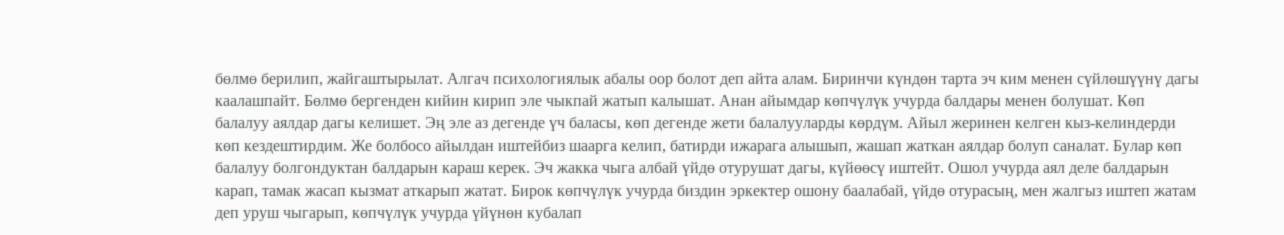бөлмө берилип, жайгаштырылат. Алгач психологиялык абалы оор болот деп айта алам. Биринчи күндөн тарта эч ким менен сүйлөшүүнү дагы каалашпайт. Бөлмө бергенден кийин кирип эле чыкпай жатып калышат. Анан айымдар көпчүлүк учурда балдары менен болушат. Көп балалуу аялдар дагы келишет. Эң эле аз дегенде үч баласы, көп дегенде жети балалууларды көрдүм. Айыл жеринен келген кыз-келиндерди көп кездештирдим. Же болбосо айылдан иштейбиз шаарга келип, батирди ижарага алышып, жашап жаткан аялдар болуп саналат. Булар көп балалуу болгондуктан балдарын караш керек. Эч жакка чыга албай үйдө отурушат дагы, күйөөсү иштейт. Ошол учурда аял деле балдарын карап, тамак жасап кызмат аткарып жатат. Бирок көпчүлүк учурда биздин эркектер ошону баалабай, үйдө отурасың, мен жалгыз иштеп жатам деп уруш чыгарып, көпчүлүк учурда үйүнөн кубалап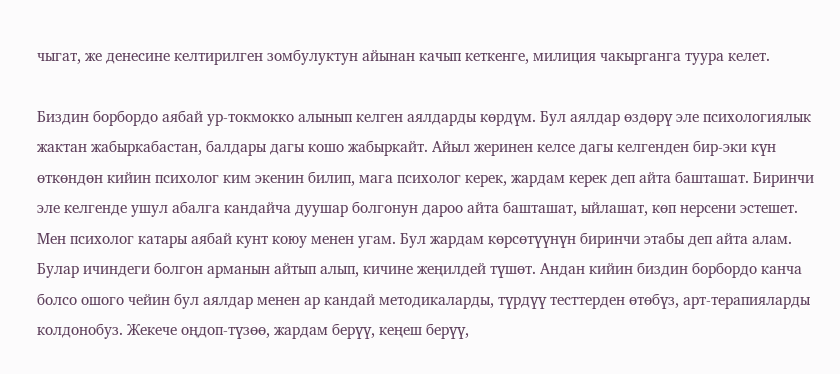чыгат, же денесине келтирилген зомбулуктун айынан качып кеткенге, милиция чакырганга туура келет.

Биздин борбордо аябай ур-токмокко алынып келген аялдарды көрдүм. Бул аялдар өздөрү эле психологиялык жактан жабыркабастан, балдары дагы кошо жабыркайт. Айыл жеринен келсе дагы келгенден бир-эки күн өткөндөн кийин психолог ким экенин билип, мага психолог керек, жардам керек деп айта башташат. Биринчи эле келгенде ушул абалга кандайча дуушар болгонун дароо айта башташат, ыйлашат, көп нерсени эстешет. Мен психолог катары аябай кунт коюу менен угам. Бул жардам көрсөтүүнүн биринчи этабы деп айта алам. Булар ичиндеги болгон арманын айтып алып, кичине жеңилдей түшөт. Андан кийин биздин борбордо канча болсо ошого чейин бул аялдар менен ар кандай методикаларды, түрдүү тесттерден өтөбүз, арт-терапияларды колдонобуз. Жекече оңдоп-түзөө, жардам берүү, кеңеш берүү,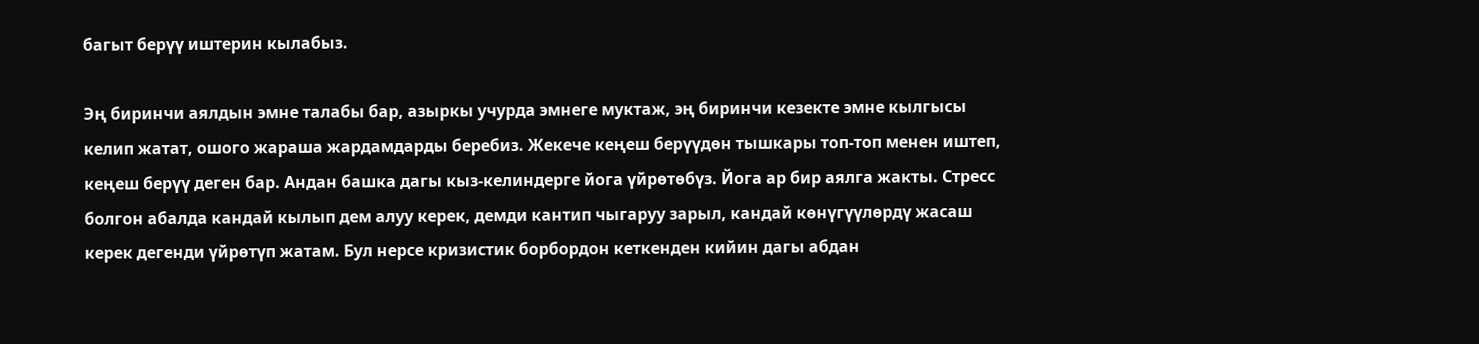багыт берүү иштерин кылабыз.

Эң биринчи аялдын эмне талабы бар, азыркы учурда эмнеге муктаж, эң биринчи кезекте эмне кылгысы келип жатат, ошого жараша жардамдарды беребиз. Жекече кеңеш берүүдөн тышкары топ-топ менен иштеп, кеңеш берүү деген бар. Андан башка дагы кыз-келиндерге йога үйрөтөбүз. Йога ар бир аялга жакты. Стресс болгон абалда кандай кылып дем алуу керек, демди кантип чыгаруу зарыл, кандай көнүгүүлөрдү жасаш керек дегенди үйрөтүп жатам. Бул нерсе кризистик борбордон кеткенден кийин дагы абдан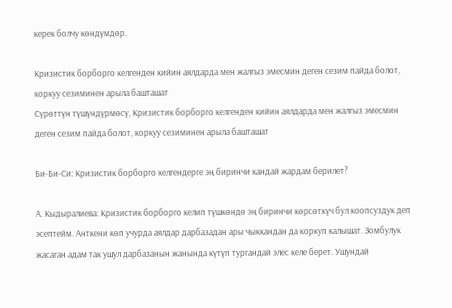керек болчу көндүмдөр.

Кризистик борборго келгенден кийин аялдарда мен жалгыз эмесмин деген сезим пайда болот, коркуу сезиминен арыла башташат
Сүрөттүн түшүндүрмөсү, Кризистик борборго келгенден кийин аялдарда мен жалгыз эмесмин деген сезим пайда болот, коркуу сезиминен арыла башташат

Би-Би-Си: Кризистик борборго келгендерге эң биринчи кандай жардам берилет?

А. Кыдыралиева: Кризистик борборго келип түшкөндө эң биринчи көрсөткүч бул коопсуздук деп эсептейм. Анткени көп учурда аялдар дарбазадан ары чыккандан да коркуп калышат. Зомбулук жасаган адам так ушул дарбазанын жанында күтүп тургандай элес келе берет. Ушундай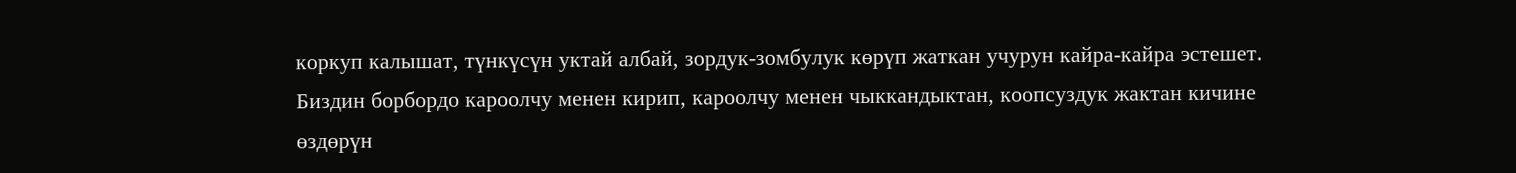коркуп калышат, түнкүсүн уктай албай, зордук-зомбулук көрүп жаткан учурун кайра-кайра эстешет. Биздин борбордо кароолчу менен кирип, кароолчу менен чыккандыктан, коопсуздук жактан кичине өздөрүн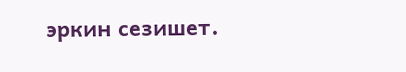эркин сезишет.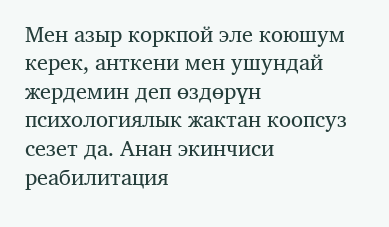Мен азыр коркпой эле коюшум керек, анткени мен ушундай жердемин деп өздөрүн психологиялык жактан коопсуз сезет да. Анан экинчиси реабилитация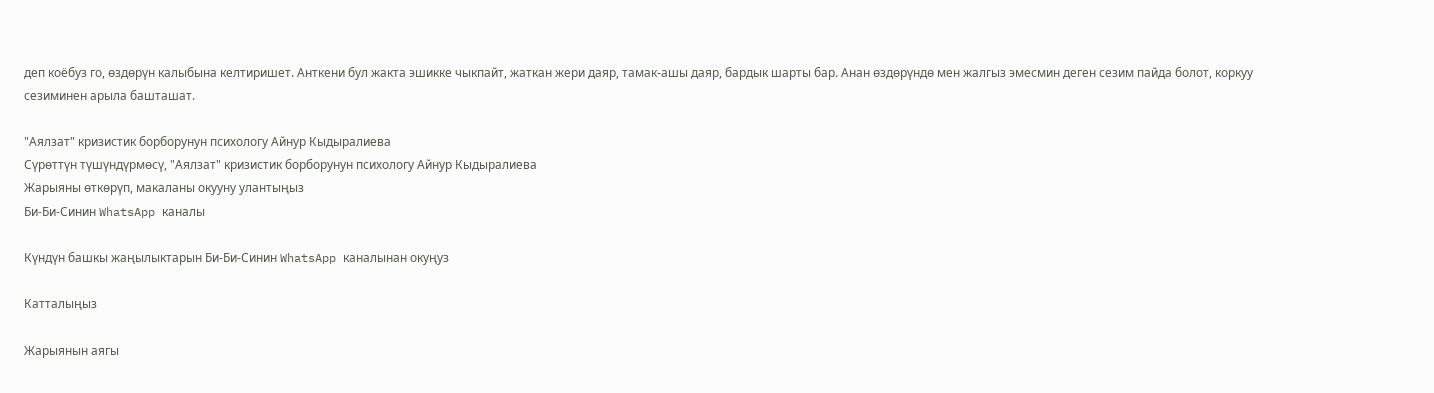деп коёбуз го, өздөрүн калыбына келтиришет. Анткени бул жакта эшикке чыкпайт, жаткан жери даяр, тамак-ашы даяр, бардык шарты бар. Анан өздөрүндө мен жалгыз эмесмин деген сезим пайда болот, коркуу сезиминен арыла башташат.

"Аялзат" кризистик борборунун психологу Айнур Кыдыралиева
Сүрөттүн түшүндүрмөсү, "Аялзат" кризистик борборунун психологу Айнур Кыдыралиева
Жарыяны өткөрүп, макаланы окууну улантыңыз
Би-Би-Синин WhatsApp каналы

Күндүн башкы жаңылыктарын Би-Би-Синин WhatsApp каналынан окуңуз

Катталыңыз

Жарыянын аягы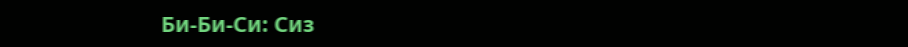Би-Би-Си: Сиз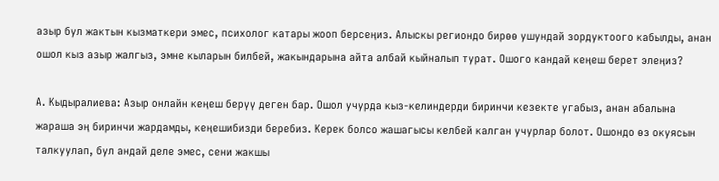азыр бул жактын кызматкери эмес, психолог катары жооп берсеңиз. Алыскы региондо бирөө ушундай зордуктоого кабылды, анан ошол кыз азыр жалгыз, эмне кыларын билбей, жакындарына айта албай кыйналып турат. Ошого кандай кеңеш берет элеңиз?

А. Кыдыралиева: Азыр онлайн кеңеш берүү деген бар. Ошол учурда кыз-келиндерди биринчи кезекте угабыз, анан абалына жараша эң биринчи жардамды, кеңешибизди беребиз. Керек болсо жашагысы келбей калган учурлар болот. Ошондо өз окуясын талкуулап, бул андай деле эмес, сени жакшы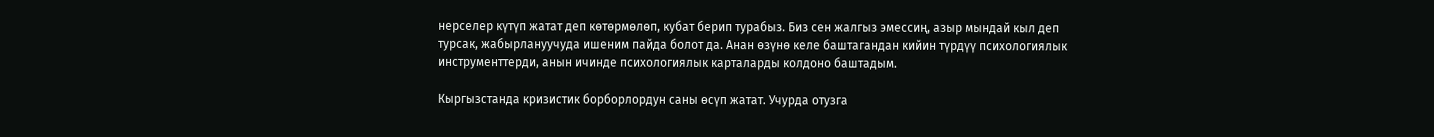нерселер күтүп жатат деп көтөрмөлөп, кубат берип турабыз. Биз сен жалгыз эмессиң, азыр мындай кыл деп турсак, жабырлануучуда ишеним пайда болот да. Анан өзүнө келе баштагандан кийин түрдүү психологиялык инструменттерди, анын ичинде психологиялык карталарды колдоно баштадым.

Кыргызстанда кризистик борборлордун саны өсүп жатат. Учурда отузга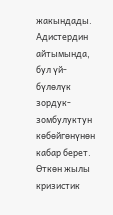жакындады. Адистердин айтымында, бул үй-бүлөлүк зордук-зомбулуктун көбөйгөнүнөн кабар берет. Өткөн жылы кризистик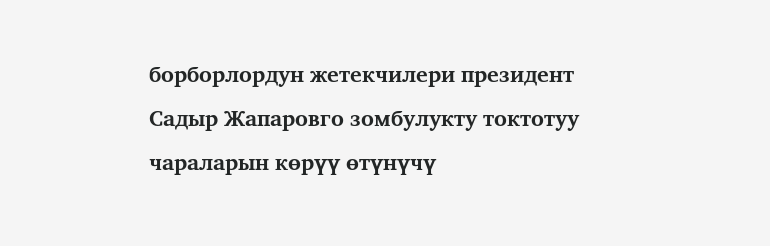борборлордун жетекчилери президент Садыр Жапаровго зомбулукту токтотуу чараларын көрүү өтүнүчү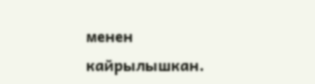менен кайрылышкан.